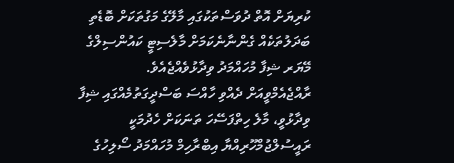ކުރިޔަށް އޮތް ދުވަސްތަކުގައި މާލޭގެ މަގުތަކަށް ބޮޑެތި ބަދަލުތަކެއް ގެންނާނެކަމަށް މާލެސިޓީ ކައުންސިލްގެ މޭޔަރ ޝިފާ މުހައްމަދު ވިދާޅުވެއްޖެއެވެ.
ރާއްޖެއެމްވީއަށް ދެއްވި ހާއްސަ ބަސްދީގަތުމެއްގައި ޝިފާ ވިދާޅުވީ، މާލެ ހިތްފަސޭހަ ތަނަކަށް ހެދުމަކީ ރައީސުލްޖުމްހޫރިއްޔާ އިބްރާހިމް މުހައްމަދު ސޯލިހުގެ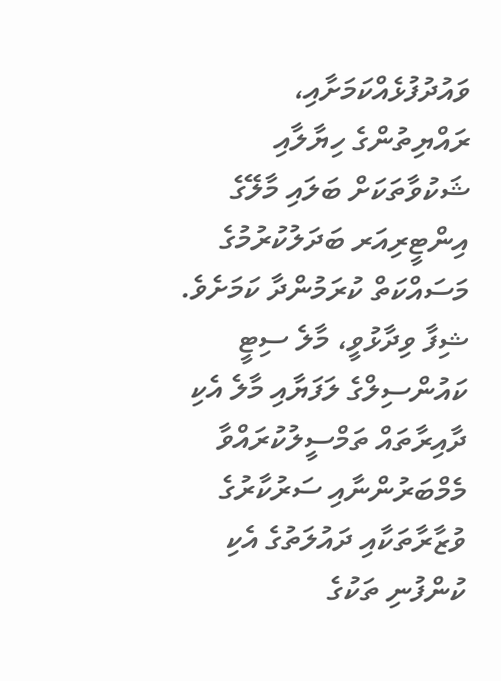ވައުދުފުޅެއްކަމަށާއި، ރައްޔިތުންގެ ހިޔާލާއި ޝަކުވާތަކަށް ބަލައި މާލޭގެ އިންޓީރިއަރ ބަދަލުކުރުމުގެ މަސައްކަތް ކުރަމުންދާ ކަމަށެވެ.
ޝިފާ ވިދާޅުވީ، މާލެ ސިޓީ ކައުންސިލްގެ ލަފަޔާއި މާލެ އެކި ދާއިރާތައް ތަމްސީލުކުރައްވާ މެމްބަރުންނާއި ސަރުކާރުގެ ވުޒާރާތަކާއި ދައުލަތުގެ އެކި ކުންފުނި ތަކުގެ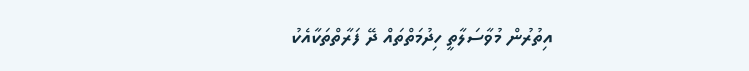އިތުރުން މުވާސަލާތީ ހިދުމަތްތައް ދޭ ފަރާތްތަކާއެކު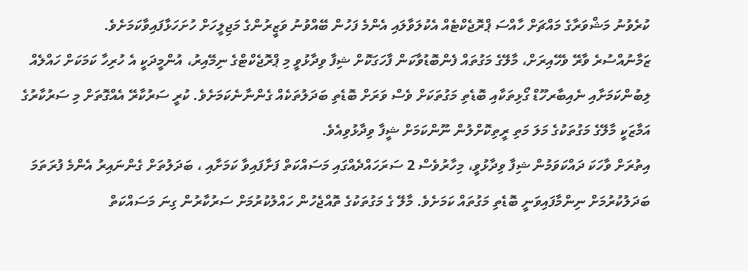ކުރެވުނު މަޝްވަރާގެ މައްޗަށް ހާއްސަ ޕްރޮޖެކްޓެއް އެކުލަވާލައި އެންމެ ފަހުން ބޭއްވުނު ވަޒީރުންގެ މަޖިލީހަށް ހުށަހަޅާފައިވާކަމަށެވެ.
ޒަމާނުއްސުރެ ވާރޭ ވެހޭއިރަށް، މާލޭގެ މަގުތައް ފެންބޮޑުވާކަން ފާހަގަކޮށް ޝިފާ ވިދާޅުވީ މި ޕްރޮޖެކްޓްގެ ނިމޭއިރު، އުންމީދަކީ އެ ހުރިހާ ކަމަކަށް ހައްލެއް ލިބުންކަމަށާއި ނެއިބާރހޫޑް ގޯޅިތަކާއި ބޮޑެތި މަގުތަކަށް ވެސް ވަރަށް ބޮޑެތި ބަދަލުތަކެއް ގެންނާނެކަމަށެވެ. ކުރީ ސަރުކާރޭ އެއްގޮތަށް މި ސަރުކާރުގެ އަމާޒަކީ މާލޭގެ މަގުތަކުގެ މަލަ މަތި ރީތިކޮށްލުން ނޫންކަމަށް ޝީފާ ވިދާޅުވިއެވެ.
އިތުރަށް ވާހަކަ ދައްކަވަމުން ޝިފާ ވިދާޅުވީ، މިހާރުވެސް 2 ސަރަހައްދެއްގައި މަސައްކަތް ފަށާފައިވާ ކަމަށާއި ، ބަދަލުތަށް ގެންނައިރު އެންމެ ފުރަތަމަ ބަދަލުކުރުމަށް ނިންމާފައިވަނީ ބޮޑެތި މަގުތައް ކަމަށެވެ. މާލޭ ގެ މަގުތަކުގެ ތޮއްޖެހުން ހައްލުކުރުމަށް ސަރުކާރުން ގިނަ މަސައްކަތް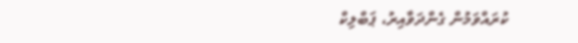ކުރައްވަމުން ގެންދަވާއިރު، ޕަބްލިކް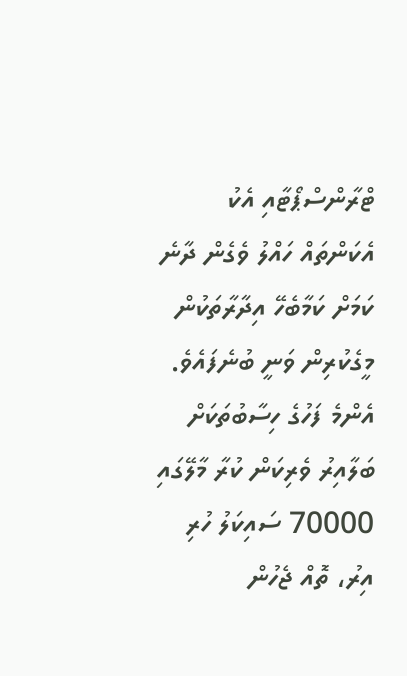ޓްރާންސްޕޯޓާއި އެކު އެކަންތައް ހައްލު ވެގެން ދާނެ ކަމަށް ކަމާބެހޭ އިދާރާތަކުން މީގެކުރިން ވަނީ ބުނެފައެވެ. އެންމެ ފަހުގެ ހިސާބުތަކަށް ބަލާއިރު ވެރިކަން ކުރާ މާލޭގައި 70000 ސައިކަލު ހުރި އިރު، ތޮއް ޖެހުން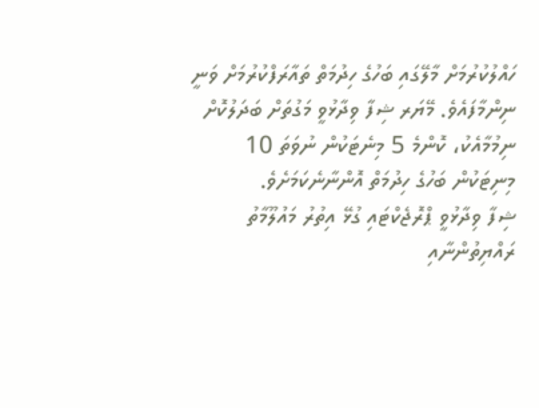ހައްލުކުރުމަށް މާލޭގައި ބަހުގެ ހިދުމަތް ތައާރަފްކުރުމަށް ވަނީ ނިންމާފައެވެ. މޭޔަރ ޝިފާ ވިދާޅުވީ މަގުތަށް ބަދަލުކޮށް ނިމުމާއެކު، ކޮންމެ 5 މިނެޓަކުން ނުވަތަ 10 މިނިޓަކުން ބަހުގެ ހިދުމަތް އޮންނާނެކަމަށެވެ.
ޝިފާ ވިދާޅުވީ ޕްރޮޖެކްޓައި ގުޅޭ އިތުރު މައުލޫމާތު ރައްޔިތުންނާއި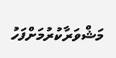މަޝްވަރާކުރުމަށްފަހު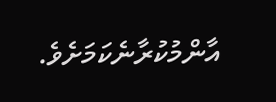އާންމުކުރާނެކަމަށެވެ.